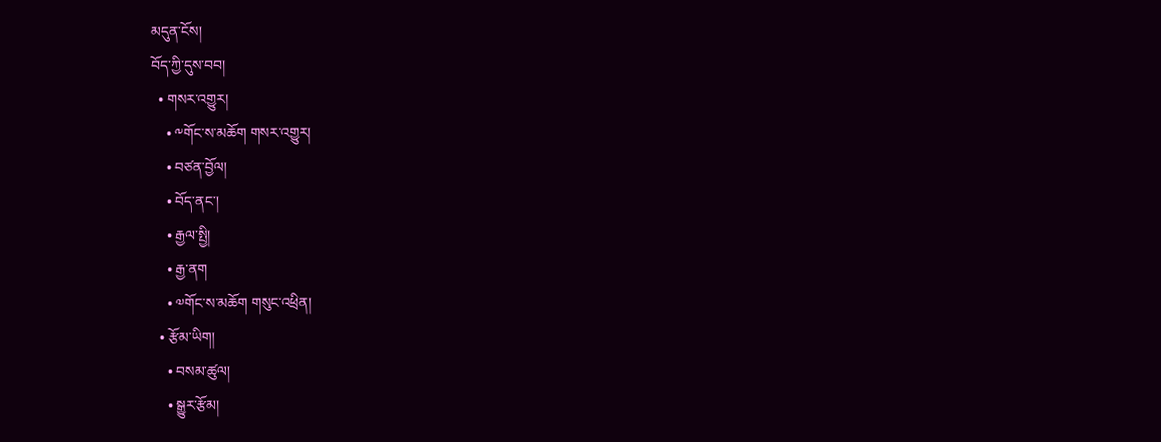མདུན་ངོས།
བོད་ཀྱི་དུས་བབ།
  • གསར་འགྱུར།
    • ༸གོང་ས་མཆོག གསར་འགྱུར།
    • བཙན་བྱོལ།
    • བོད་ནང་།
    • རྒྱལ་སྤྱི།
    • རྒྱ་ནག
    • ༧གོང་ས་མཆོག གསུང་འཕྲིན།
  • རྩོམ་ཡིག།
    • བསམ་ཚུལ།
    • སྒྱུར་རྩོམ།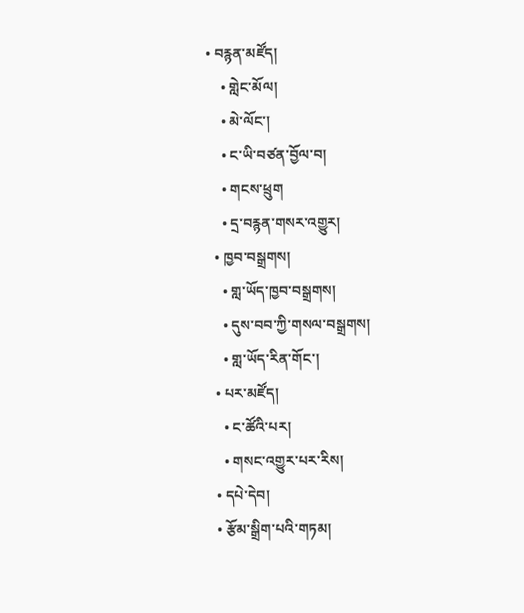• བརྙན་མཛོད།
    • གླེང་མོལ།
    • མེ་ལོང་།
    • ང་ཡི་བཙན་བྱོལ་བ།
    • གངས་ཕྲུག
    • དྲ་བརྙན་གསར་འགྱུར།
  • ཁྱབ་བསྒྲགས།
    • གླ་ཡོད་ཁྱབ་བསྒྲགས།
    • དུས་བབ་ཀྱི་གསལ་བསྒྲགས།
    • གླ་ཡོད་རིན་གོང་།
  • པར་མཛོད།
    • ང་ཚོའི་པར།
    • གསང་འགྱུར་པར་རིས།
  • དཔེ་དེབ།
  • རྩོམ་སྒྲིག་པའི་གཏམ།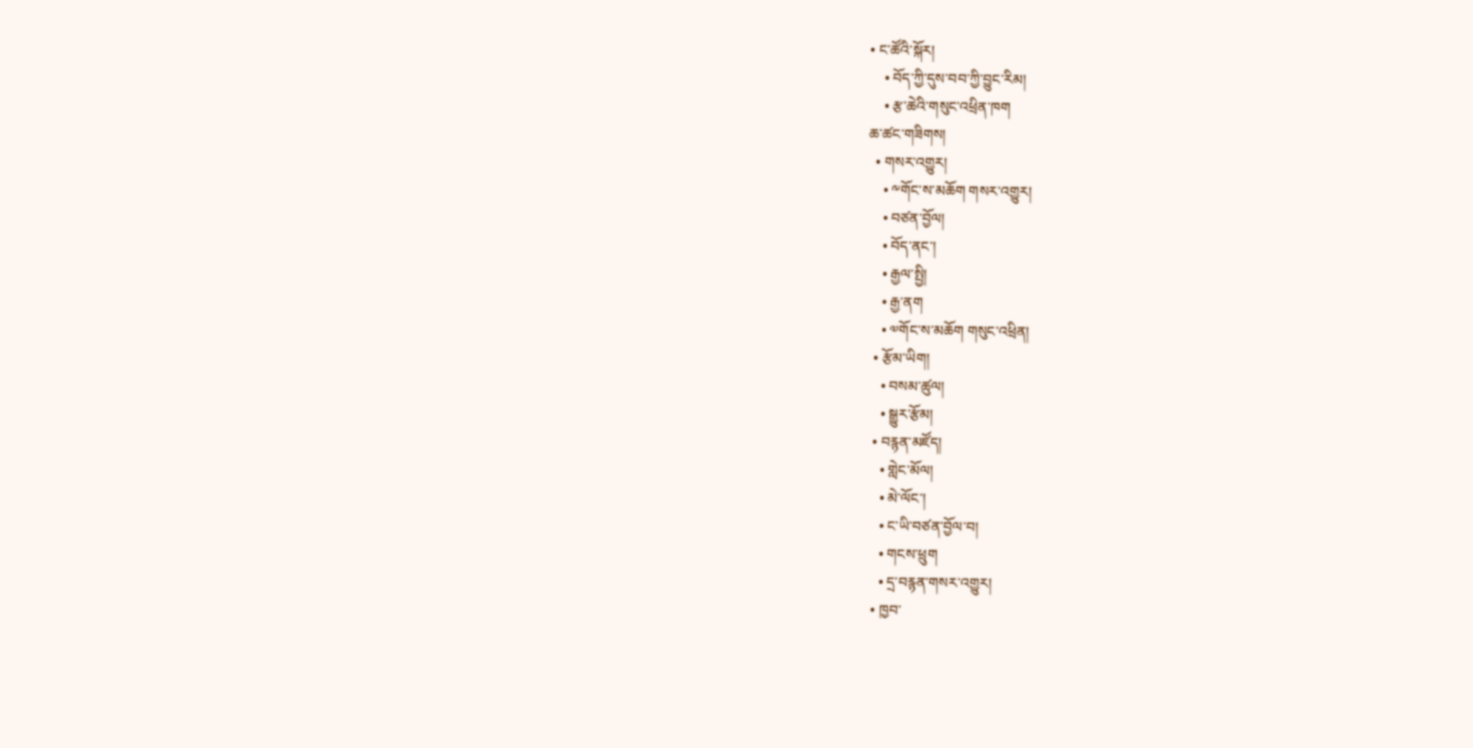• ང་ཚོའི་སྐོར།
    • བོད་ཀྱི་དུས་བབ་ཀྱི་བྱུང་རིམ།
    • རྩ་ཆེའི་གསུང་འཕྲིན་ཁག
ཆ་ཚང་གཟིགས།
  • གསར་འགྱུར།
    • ༸གོང་ས་མཆོག གསར་འགྱུར།
    • བཙན་བྱོལ།
    • བོད་ནང་།
    • རྒྱལ་སྤྱི།
    • རྒྱ་ནག
    • ༧གོང་ས་མཆོག གསུང་འཕྲིན།
  • རྩོམ་ཡིག།
    • བསམ་ཚུལ།
    • སྒྱུར་རྩོམ།
  • བརྙན་མཛོད།
    • གླེང་མོལ།
    • མེ་ལོང་།
    • ང་ཡི་བཙན་བྱོལ་བ།
    • གངས་ཕྲུག
    • དྲ་བརྙན་གསར་འགྱུར།
  • ཁྱབ་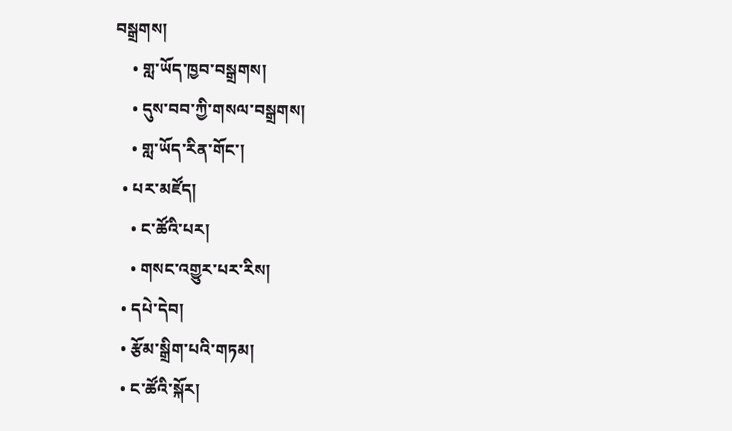བསྒྲགས།
    • གླ་ཡོད་ཁྱབ་བསྒྲགས།
    • དུས་བབ་ཀྱི་གསལ་བསྒྲགས།
    • གླ་ཡོད་རིན་གོང་།
  • པར་མཛོད།
    • ང་ཚོའི་པར།
    • གསང་འགྱུར་པར་རིས།
  • དཔེ་དེབ།
  • རྩོམ་སྒྲིག་པའི་གཏམ།
  • ང་ཚོའི་སྐོར།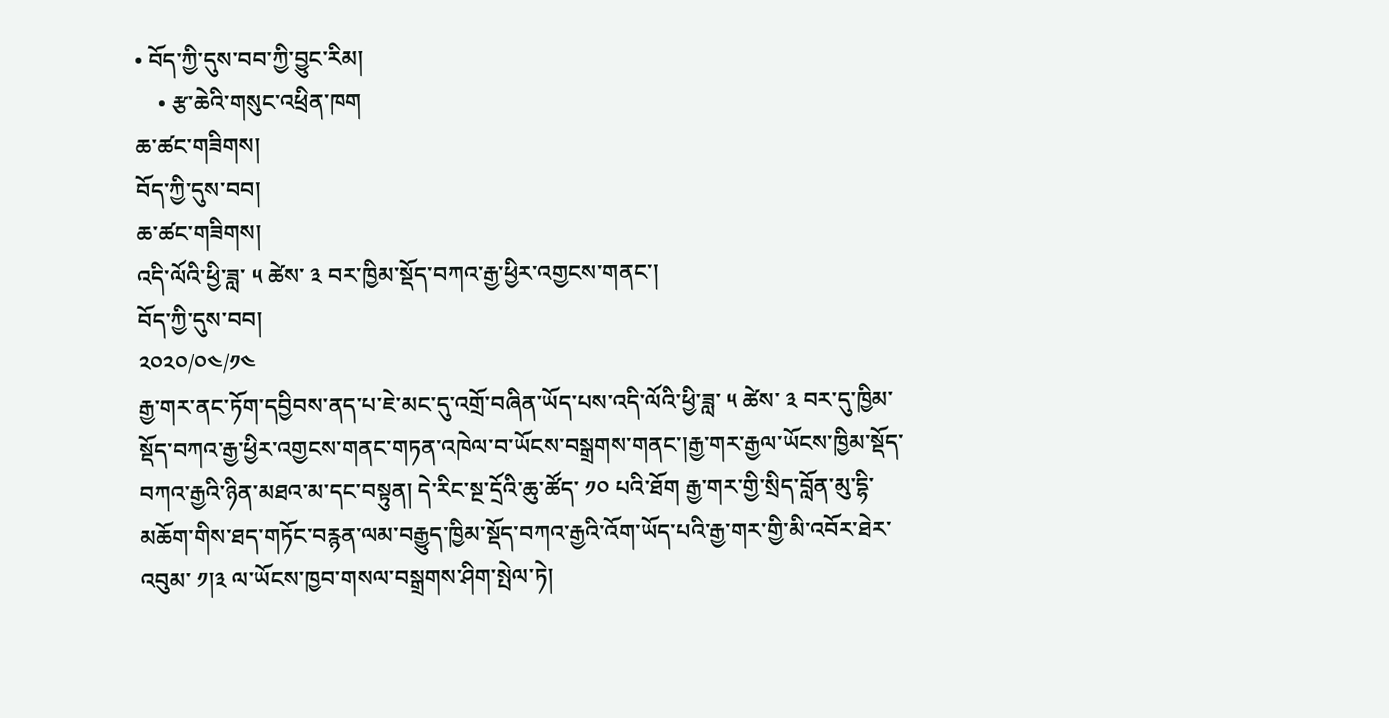• བོད་ཀྱི་དུས་བབ་ཀྱི་བྱུང་རིམ།
    • རྩ་ཆེའི་གསུང་འཕྲིན་ཁག
ཆ་ཚང་གཟིགས།
བོད་ཀྱི་དུས་བབ།
ཆ་ཚང་གཟིགས།
འདི་ལོའི་ཕྱི་ཟླ་ ༥ ཚེས་ ༣ བར་ཁྱིམ་སྡོད་བཀའ་རྒྱ་ཕྱིར་འགྱངས་གནང་།
བོད་ཀྱི་དུས་བབ།
༢༠༢༠/༠༤/༡༤
རྒྱ་གར་ནང་ཏོག་དབྱིབས་ནད་པ་ཇེ་མང་དུ་འགྲོ་བཞིན་ཡོད་པས་འདི་ལོའི་ཕྱི་ཟླ་ ༥ ཚེས་ ༣ བར་དུ་ཁྱིམ་སྡོད་བཀའ་རྒྱ་ཕྱིར་འགྱངས་གནང་གཏན་འཁེལ་བ་ཡོངས་བསྒྲགས་གནང་།རྒྱ་གར་རྒྱལ་ཡོངས་ཁྱིམ་སྡོད་བཀའ་རྒྱའི་ཉིན་མཐའ་མ་དང་བསྟུན། དེ་རིང་སྔ་དྲོའི་ཆུ་ཚོད་ ༡༠ པའི་ཐོག རྒྱ་གར་གྱི་སྲིད་བློན་མུ་དྷི་མཆོག་གིས་ཐད་གཏོང་བརྙན་ལམ་བརྒྱུད་ཁྱིམ་སྡོད་བཀའ་རྒྱའི་འོག་ཡོད་པའི་རྒྱ་གར་གྱི་མི་འབོར་ཐེར་འབུམ་ ༡།༣ ལ་ཡོངས་ཁྱབ་གསལ་བསྒྲགས་ཤིག་སྤེལ་ཏེ།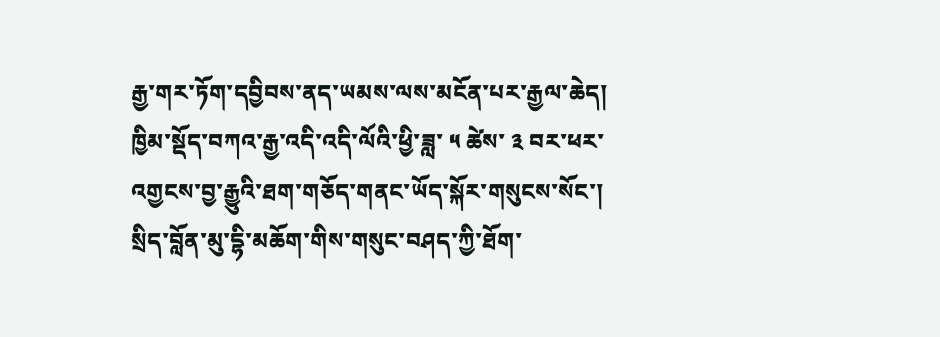རྒྱ་གར་ཏོག་དབྱིབས་ནད་ཡམས་ལས་མངོན་པར་རྒྱལ་ཆེད། ཁྱིམ་སྡོད་བཀའ་རྒྱ་འདི་འདི་ལོའི་ཕྱི་ཟླ་ ༥ ཚེས་ ༣ བར་ཕར་འགྱངས་བྱ་རྒྱུའི་ཐག་གཅོད་གནང་ཡོད་སྐོར་གསུངས་སོང་།
སྲིད་བློན་མུ་དྷི་མཆོག་གིས་གསུང་བཤད་ཀྱི་ཐོག་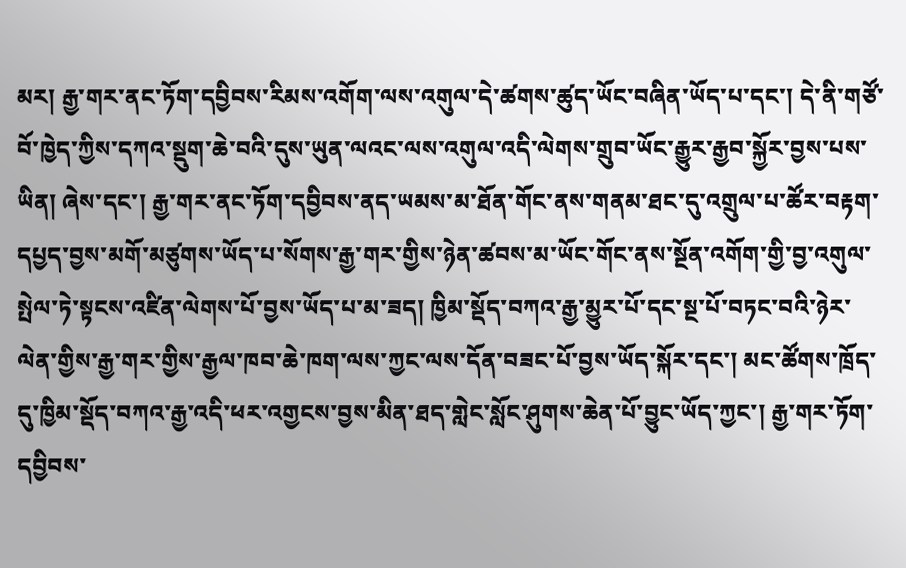མར། རྒྱ་གར་ནང་ཏོག་དབྱིབས་རིམས་འགོག་ལས་འགུལ་དེ་ཚགས་ཚུད་ཡོང་བཞིན་ཡོད་པ་དང་། དེ་ནི་གཙོ་བོ་ཁྱེད་ཀྱིས་དཀའ་སྡུག་ཆེ་བའི་དུས་ཡུན་ལའང་ལས་འགུལ་འདི་ལེགས་གྲུབ་ཡོང་རྒྱུར་རྒྱབ་སྐྱོར་བྱས་པས་ཡིན། ཞེས་དང་། རྒྱ་གར་ནང་ཏོག་དབྱིབས་ནད་ཡམས་མ་ཐོན་གོང་ནས་གནམ་ཐང་དུ་འགྲུལ་པ་ཚོར་བརྟག་དཔྱད་བྱས་མགོ་མཙུགས་ཡོད་པ་སོགས་རྒྱ་གར་གྱིས་ཉེན་ཚབས་མ་ཡོང་གོང་ནས་སྔོན་འགོག་གྱི་བྱ་འགུལ་སྤེལ་ཏེ་སྟངས་འཛིན་ལེགས་པོ་བྱས་ཡོད་པ་མ་ཟད། ཁྱིམ་སྡོད་བཀའ་རྒྱ་མྱུར་པོ་དང་སྔ་པོ་བཏང་བའི་ཉེར་ལེན་གྱིས་རྒྱ་གར་གྱིས་རྒྱལ་ཁབ་ཆེ་ཁག་ལས་ཀྱང་ལས་དོན་བཟང་པོ་བྱས་ཡོད་སྐོར་དང་། མང་ཚོགས་ཁྲོད་དུ་ཁྱིམ་སྡོད་བཀའ་རྒྱ་འདི་ཕར་འགྱངས་བྱས་མིན་ཐད་གླེང་སློང་ཤུགས་ཆེན་པོ་བྱུང་ཡོད་ཀྱང་། རྒྱ་གར་ཏོག་དབྱིབས་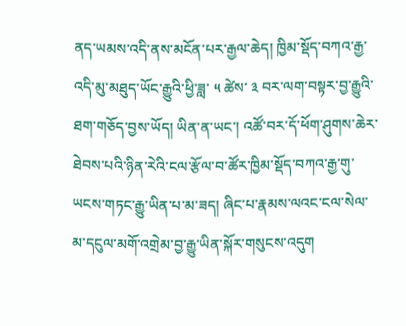ནད་ཡམས་འདི་ནས་མངོན་པར་རྒྱལ་ཆེད། ཁྱིམ་སྡོད་བཀའ་རྒྱ་འདི་མུ་མཐུད་ཡོང་རྒྱུའི་ཕྱི་ཟླ་ ༥ ཚེས་ ༣ བར་ལག་བསྟར་བྱ་རྒྱུའི་ཐག་གཅོད་བྱས་ཡོད། ཡིན་ན་ཡང་། འཚོ་བར་དོ་ཕོག་ཤུགས་ཆེར་ཐེབས་པའི་ཉིན་རེའི་ངལ་རྩོལ་བ་ཚོར་ཁྱིམ་སྡོད་བཀའ་རྒྱ་གུ་ཡངས་གཏང་རྒྱུ་ཡིན་པ་མ་ཟད། ཞིང་པ་རྣམས་ལའང་ངལ་སེལ་མ་དངུལ་མགོ་འགྲེམ་བྱ་རྒྱུ་ཡིན་སྐོར་གསུངས་འདུག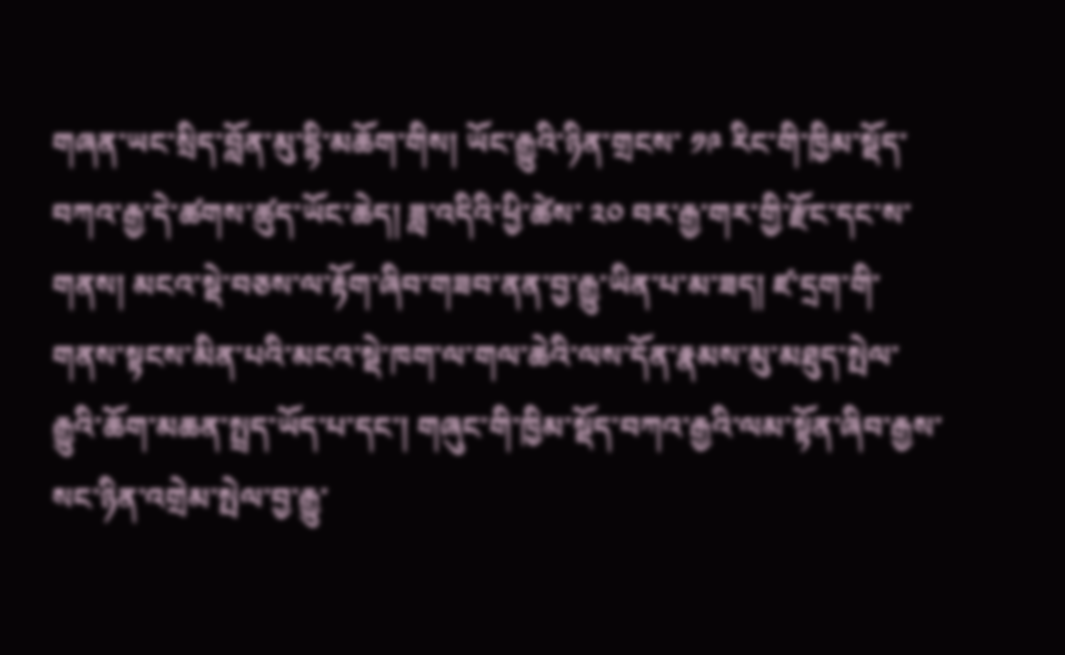གཞན་ཡང་སྲིད་བློན་མུ་དྷི་མཆོག་གིས། ཡོང་རྒྱུའི་ཉིན་གྲངས་ ༡༩ རིང་གི་ཁྱིམ་སྡོད་བཀའ་རྒྱ་དེ་ཚགས་ཚུད་ཡོང་ཆེད། ཟླ་འདིའི་ཕྱི་ཚེས་ ༢༠ བར་རྒྱ་གར་གྱི་རྫོང་དང་ས་གནས། མངའ་སྡེ་བཅས་ལ་རྟོག་ཞིབ་གཟབ་ནན་བྱ་རྒྱུ་ཡིན་པ་མ་ཟད། ཛ་དྲག་གི་གནས་སྟངས་མིན་པའི་མངའ་སྡེ་ཁག་ལ་གལ་ཆེའི་ལས་དོན་རྣམས་མུ་མཐུད་སྤེལ་རྒྱུའི་ཆོག་མཆན་སྤྲད་ཡོད་པ་དང་། གཞུང་གི་ཁྱིམ་སྡོད་བཀའ་རྒྱའི་ལམ་སྟོན་ཞིབ་རྒྱས་སང་ཉིན་འགྲེམ་སྤེལ་བྱ་རྒྱུ་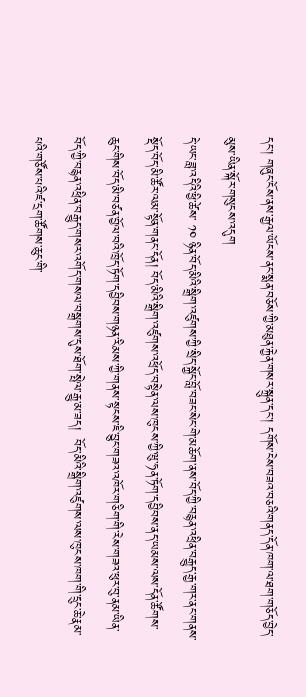དང་། གཞུང་ངོས་ནས་རྒྱལ་ཡོངས་ནང་སྨན་བཅོས་ཀྱི་མཐུན་རྐྱེན་གསར་སྐྲུན་དང་། དགོས་ངེས་བཟའ་བཅའི་གནད་དོན་ཁག་ལ་ཐག་གཅོད་བྱེད་མུས་ཡིན་སྐོར་གསུངས་འདུག
དེ་ཡང་ཟླ་འདིའི་ཕྱི་ཚེས་ ༡༠ ཉིན་བོད་མིའི་སྒྲིག་འཛུགས་ཀྱི་སྲིད་སྐྱོང་བློ་བཟང་སེང་གེ་མཆོག་ནས་བོད་ཀྱི་བརྙན་འཕྲིན་བརྒྱུད་རྒྱ་གར་ནང་གནས་སྡོད་བོད་མི་ཚོར་ལམ་སྟོན་གནང་དོན། བོད་མིའི་སྒྲིག་འཛུགས་འཕྲོད་བསྟེན་ལས་ཁུངས་ཀྱི་ཝུ་ཧན་ཏོག་དབྱིབས་ནད་ཡམས་ལས་དོན་ཚོགས་ཆུང་གིས་བོད་མི་བཙན་བྱོལ་བའི་ཁྲོད་ཏོག་དབྱིབས་གཉན་རིམས་ཀྱི་གནས་སྟངས་ཇི་བྱུང་གཟའ་འཁོར་གཅིག་གི་རེས་གཟའ་ཕུར་བུ་ནམ་ཡིན་བོད་ཀྱི་བརྙན་འཕྲིན་བརྒྱུད་གསར་འགོད་གསལ་བསྒྲགས་དུས་ཐོག་སྤེལ་རྒྱུ་མ་ཟད།  བོད་མིའི་སྒྲིག་འཛུགས་ལས་ཁུངས་ཁག་གི་དྲུང་ཆེ་རྣམ་པའི་གཙོས་པའི་ཛ་དྲག་ཚོགས་ཆུང་གི་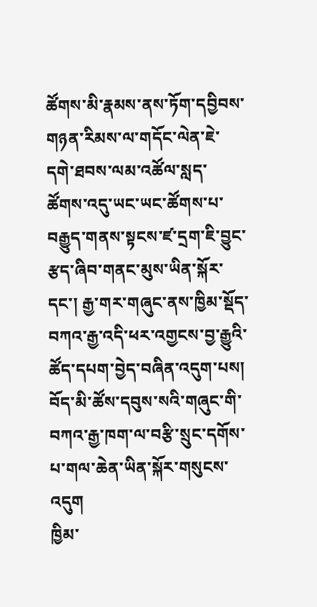ཚོགས་མི་རྣམས་ནས་ཏོག་དབྱིབས་གཉན་རིམས་ལ་གདོང་ལེན་ཇེ་དགེ་ཐབས་ལམ་འཚོལ་སླད་ཚོགས་འདུ་ཡང་ཡང་ཚོགས་པ་བརྒྱུད་གནས་སྟངས་ཛ་དྲག་ཇི་བྱུང་རྩད་ཞིབ་གནང་མུས་ཡིན་སྐོར་དང་། རྒྱ་གར་གཞུང་ནས་ཁྱིམ་སྡོད་བཀའ་རྒྱ་འདི་ཕར་འགྱངས་བྱ་རྒྱུའི་ཚོད་དཔག་བྱེད་བཞིན་འདུག་པས། བོད་མི་ཚོས་དབུས་སའི་གཞུང་གི་བཀའ་རྒྱ་ཁག་ལ་བརྩི་སྲུང་དགོས་པ་གལ་ཆེན་ཡིན་སྐོར་གསུངས་འདུག
ཁྱིམ་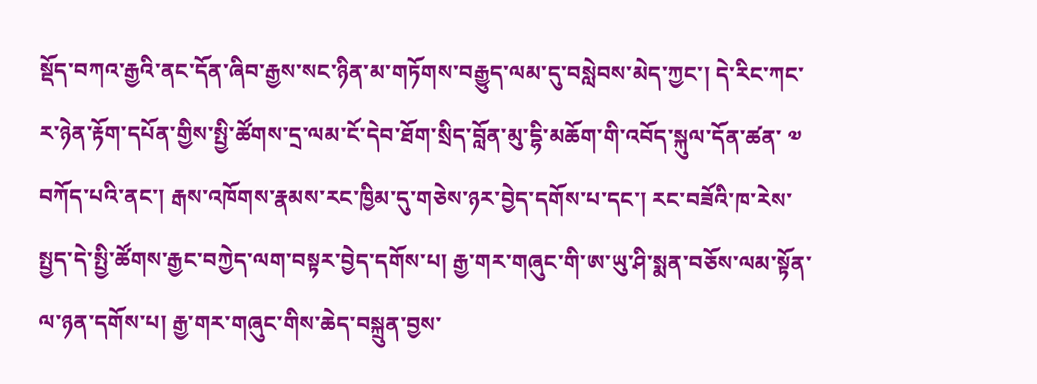སྡོད་བཀའ་རྒྱའི་ནང་དོན་ཞིབ་རྒྱས་སང་ཉིན་མ་གཏོགས་བརྒྱུད་ལམ་དུ་བསླེབས་མེད་ཀྱང་། དེ་རིང་ཀང་ར་ཉེན་རྟོག་དཔོན་གྱིས་སྤྱི་ཚོགས་དྲ་ལམ་ངོ་དེབ་ཐོག་སྲིད་བློན་མུ་དྷི་མཆོག་གི་འབོད་སྐུལ་དོན་ཚན་ ༧ བཀོད་པའི་ནང་། རྒས་འཁོགས་རྣམས་རང་ཁྱིམ་དུ་གཅེས་ཉར་བྱེད་དགོས་པ་དང་། རང་བཟོའི་ཁ་རེས་སྤྱད་དེ་སྤྱི་ཚོགས་རྒྱང་བཀྱེད་ལག་བསྟར་བྱེད་དགོས་པ། རྒྱ་གར་གཞུང་གི་ཨ་ཡུ་ཤི་སྨན་བཅོས་ལམ་སྟོན་ལ་ཉན་དགོས་པ། རྒྱ་གར་གཞུང་གིས་ཆེད་བསྐྲུན་བྱས་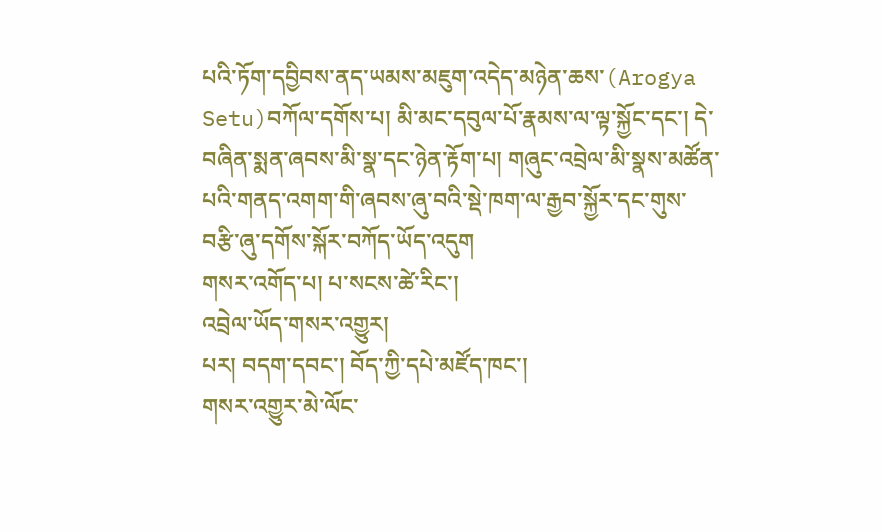པའི་ཏོག་དབྱིབས་ནད་ཡམས་མཇུག་འདེད་མཉེན་ཆས་(Arogya Setu)བཀོལ་དགོས་པ། མི་མང་དབུལ་པོ་རྣམས་ལ་ལྟ་སྐྱོང་དང་། དེ་བཞིན་སྨན་ཞབས་མི་སྣ་དང་ཉེན་རྟོག་པ། གཞུང་འབྲེལ་མི་སྣས་མཚོན་པའི་གནད་འགག་གི་ཞབས་ཞུ་བའི་སྡེ་ཁག་ལ་རྒྱབ་སྐྱོར་དང་གུས་བརྩི་ཞུ་དགོས་སྐོར་བཀོད་ཡོད་འདུག
གསར་འགོད་པ། པ་སངས་ཚེ་རིང་།
འབྲེལ་ཡོད་གསར་འགྱུར།
པར། བདག་དབང་། བོད་ཀྱི་དཔེ་མཛོད་ཁང་།
གསར་འགྱུར་མེ་ལོང་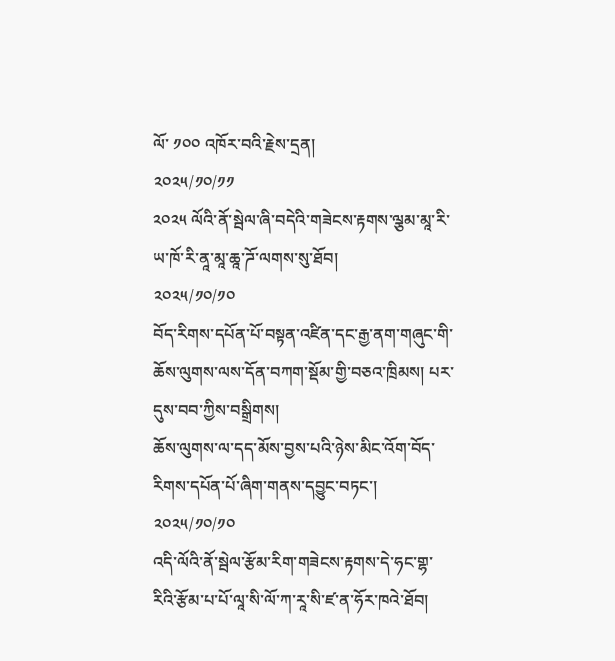ལོ་ ༡༠༠ འཁོར་བའི་རྗེས་དྲན།
༢༠༢༥/༡༠/༡༡
༢༠༢༥ ལོའི་ནོ་སྦེལ་ཞི་བདེའི་གཟེངས་རྟགས་ལྕམ་མཱ་རི་ཡ་ཁོ་རི་ནཱ་མཱ་ཆཱ་ཌོ་ལགས་སུ་ཐོབ།
༢༠༢༥/༡༠/༡༠
བོད་རིགས་དཔོན་པོ་བསྟན་འཛིན་དང་རྒྱ་ནག་གཞུང་གི་ཆོས་ལུགས་ལས་དོན་བཀག་སྡོམ་གྱི་བཅའ་ཁྲིམས། པར་དུས་བབ་ཀྱིས་བསྒྲིགས།
ཆོས་ལུགས་ལ་དད་མོས་བྱས་པའི་ཉེས་མིང་འོག་བོད་རིགས་དཔོན་པོ་ཞིག་གནས་དབྱུང་བཏང་།
༢༠༢༥/༡༠/༡༠
འདི་ལོའི་ནོ་སྦེལ་རྩོམ་རིག་གཟེངས་རྟགས་དེ་ཧང་གྷ་རིའི་རྩོམ་པ་པོ་ལཱ་སི་ལོ་ཀ་རཱ་སི་ཛ་ན་ཧོར་ཁའེ་ཐོབ།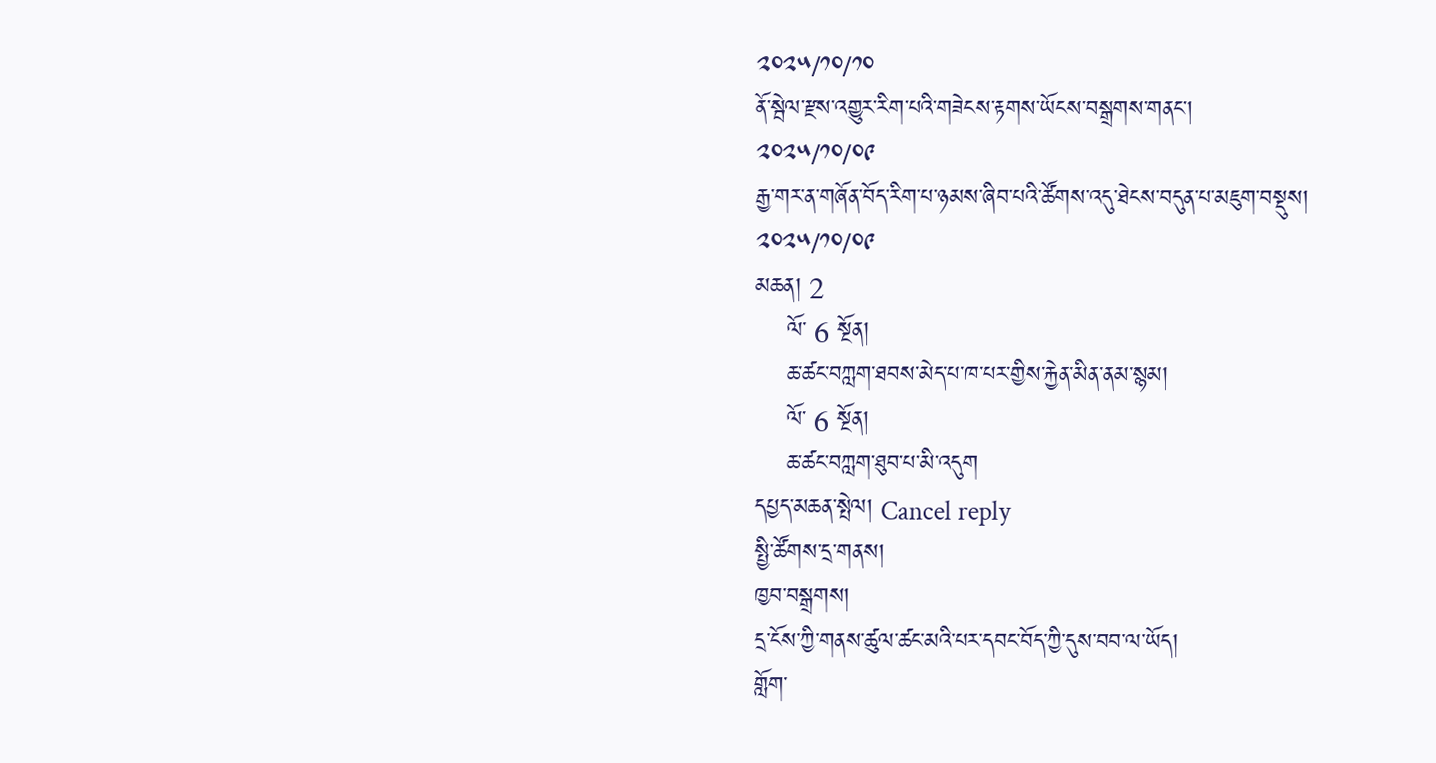༢༠༢༥/༡༠/༡༠
ནོ་སྦེལ་རྫས་འགྱུར་རིག་པའི་གཟེངས་རྟགས་ཡོངས་བསྒྲགས་གནང་།
༢༠༢༥/༡༠/༠༩
རྒྱ་གར་ན་གཞོན་བོད་རིག་པ་ཉམས་ཞིབ་པའི་ཚོགས་འདུ་ཐེངས་བདུན་པ་མཇུག་བསྡུས།
༢༠༢༥/༡༠/༠༩
མཆན། 2
    ལོ་ 6 སྔོན།
    ཆ་ཚང་བཀླག་ཐབས་མེད་པ་ཁ་པར་གྱིས་རྐྱེན་མིན་ནམ་སྙམ།
    ལོ་ 6 སྔོན།
    ཆ་ཚང་བཀླག་ཐུབ་པ་མི་འདུག
དཔྱད་མཆན་སྤེལ། Cancel reply
སྤྱི་ཚོགས་དྲ་གནས།
ཁྱབ་བསྒྲགས།
དྲ་ངོས་ཀྱི་གནས་ཚུལ་ཚང་མའི་པར་དབང་བོད་ཀྱི་དུས་བབ་ལ་ཡོད།
གློག་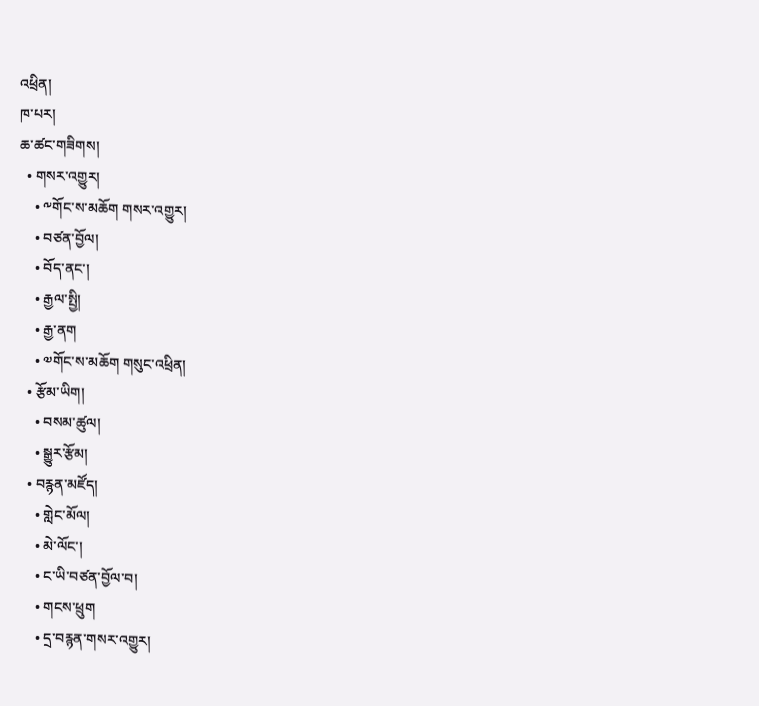འཕྲིན།
ཁ་པར།
ཆ་ཚང་གཟིགས།
  • གསར་འགྱུར།
    • ༸གོང་ས་མཆོག གསར་འགྱུར།
    • བཙན་བྱོལ།
    • བོད་ནང་།
    • རྒྱལ་སྤྱི།
    • རྒྱ་ནག
    • ༧གོང་ས་མཆོག གསུང་འཕྲིན།
  • རྩོམ་ཡིག།
    • བསམ་ཚུལ།
    • སྒྱུར་རྩོམ།
  • བརྙན་མཛོད།
    • གླེང་མོལ།
    • མེ་ལོང་།
    • ང་ཡི་བཙན་བྱོལ་བ།
    • གངས་ཕྲུག
    • དྲ་བརྙན་གསར་འགྱུར།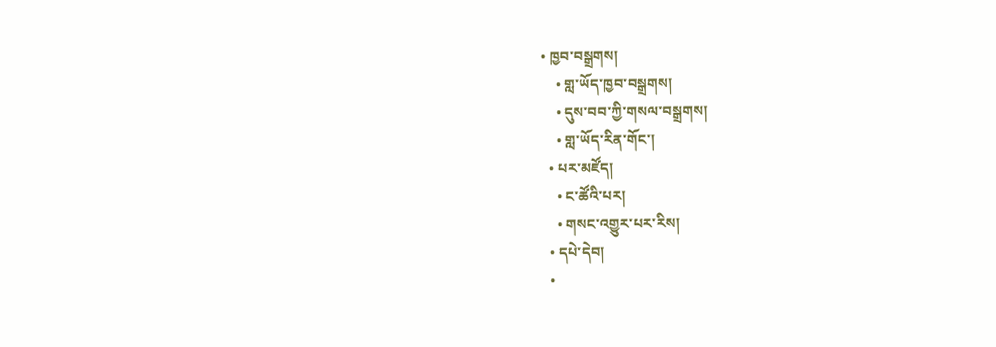• ཁྱབ་བསྒྲགས།
    • གླ་ཡོད་ཁྱབ་བསྒྲགས།
    • དུས་བབ་ཀྱི་གསལ་བསྒྲགས།
    • གླ་ཡོད་རིན་གོང་།
  • པར་མཛོད།
    • ང་ཚོའི་པར།
    • གསང་འགྱུར་པར་རིས།
  • དཔེ་དེབ།
  •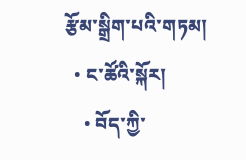རྩོམ་སྒྲིག་པའི་གཏམ།
  • ང་ཚོའི་སྐོར།
    • བོད་ཀྱི་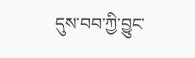དུས་བབ་ཀྱི་བྱུང་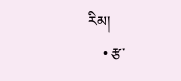རིམ།
    • རྩ་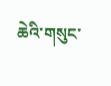ཆེའི་གསུང་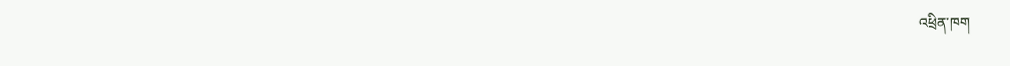འཕྲིན་ཁག